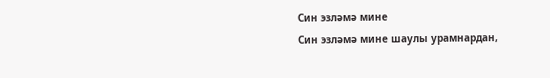Син эзләмә мине
Син эзләмә мине шаулы урамнардан,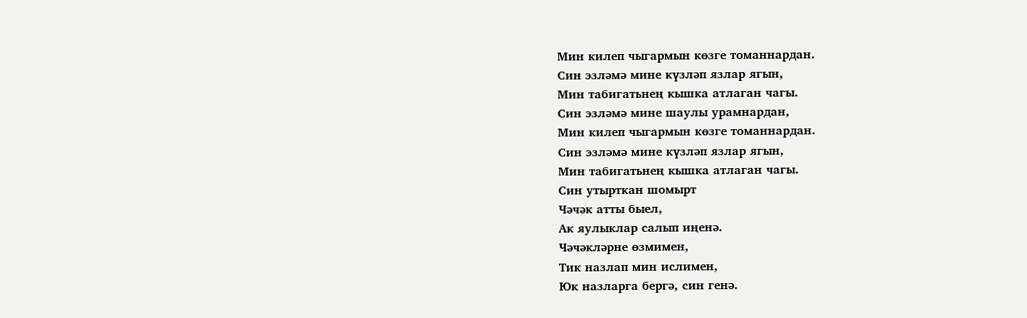Мин килеп чыгармын көзге томаннардан.
Син эзләмә мине күзләп язлар ягын,
Мин табигатьнең кышка атлаган чагы.
Син эзләмә мине шаулы урамнардан,
Мин килеп чыгармын көзге томаннардан.
Син эзләмә мине күзләп язлар ягын,
Мин табигатьнең кышка атлаган чагы.
Син утырткан шомырт
Чәчәк атты быел,
Ак яулыклар салып иңенә.
Чәчәкләрне өзмимен,
Тик назлап мин ислимен,
Юк назларга бергә, син генә.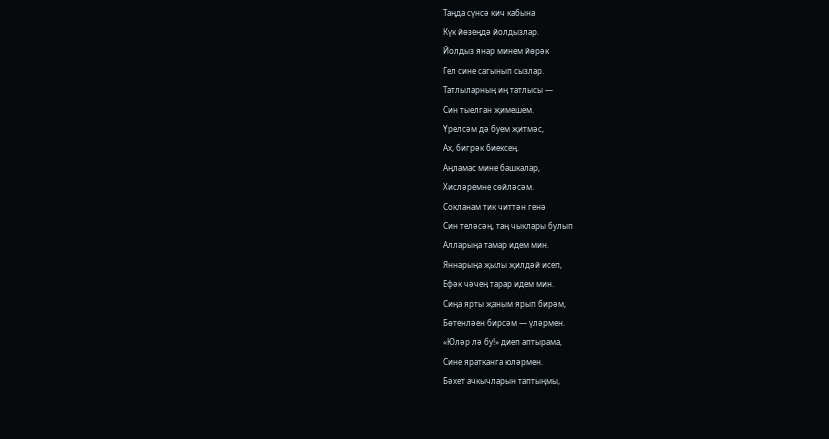Таңда сүнсә кич кабына
Күк йөзеңдә йолдызлар.
Йолдыз янар минем йөрәк
Гел сине сагынып сызлар.
Татлыларның иң татлысы —
Син тыелган җимешем.
Үрелсәм дә буем җитмәс,
Ах, бигрәк биексең.
Аңламас мине башкалар,
Хисләремне сөйләсәм.
Сокланам тик читтән генә
Син теләсәң, таң чыклары булып
Алларыңа тамар идем мин.
Яннарыңа җылы җилдәй исеп,
Ефәк чәчең тарар идем мин.
Сиңа ярты җаным ярып бирәм,
Бөтенләен бирсәм — үләрмен.
«Юләр лә бу!» диеп аптырама,
Сине яратканга юләрмен.
Бәхет ачкычларын таптыңмы,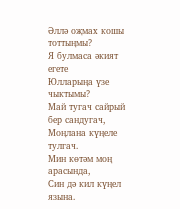Әллә оҗмах кошы тоттыңмы?
Я булмаса әкият егете
Юлларыңа үзе чыктымы?
Май тугач сайрый бер сандугач,
Моңлана күңеле тулгач.
Мин көтәм моң арасында,
Син дә кил күңел язына.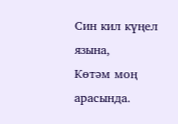Син кил күңел язына,
Көтәм моң арасында.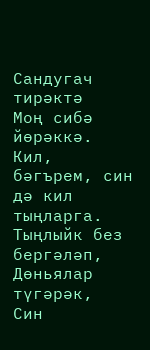Сандугач тирәктә
Моң сибә йөрәккә.
Кил, бәгърем, син дә кил тыңларга.
Тыңлыйк без бергәләп,
Дөньялар түгәрәк,
Син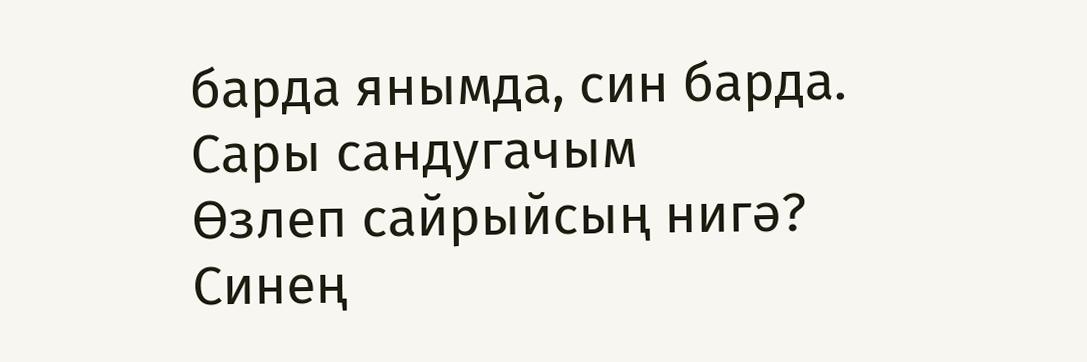барда янымда, син барда.
Сары сандугачым
Өзлеп сайрыйсың нигә?
Синең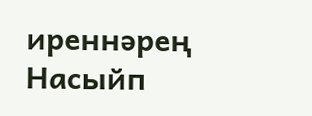иреннәрең
Насыйп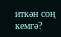иткән соң кемгә?